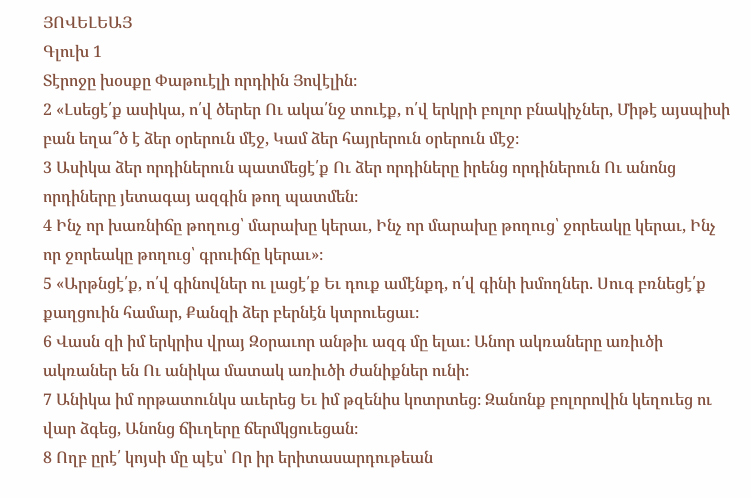ՅՈՎԵԼԵԱՅ
Գլուխ 1
Տէրոջը խօսքը Փաթուէլի որդիին Յովէլին։
2 «Լսեցէ՛ք ասիկա, ո՛վ ծերեր Ու ակա՛նջ տուէք, ո՛վ երկրի բոլոր բնակիչներ, Միթէ այսպիսի բան եղա՞ծ է ձեր օրերուն մէջ, Կամ ձեր հայրերուն օրերուն մէջ։
3 Ասիկա ձեր որդիներուն պատմեցէ՛ք Ու ձեր որդիները իրենց որդիներուն Ու անոնց որդիները յետագայ ազգին թող պատմեն։
4 Ինչ որ խառնիճը թողուց՝ մարախը կերաւ, Ինչ որ մարախը թողուց՝ ջորեակը կերաւ, Ինչ որ ջորեակը թողուց՝ գրուիճը կերաւ»։
5 «Արթնցէ՛ք, ո՛վ գինովներ ու լացէ՛ք Եւ դուք ամէնքդ, ո՛վ գինի խմողներ. Սուգ բռնեցէ՛ք քաղցուին համար, Քանզի ձեր բերնէն կտրուեցաւ։
6 Վասն զի իմ երկրիս վրայ Զօրաւոր անթիւ ազգ մը ելաւ։ Անոր ակռաները առիւծի ակռաներ են Ու անիկա մատակ առիւծի ժանիքներ ունի։
7 Անիկա իմ որթատունկս աւերեց Եւ իմ թզենիս կոտրտեց։ Զանոնք բոլորովին կեղուեց ու վար ձգեց, Անոնց ճիւղերը ճերմկցուեցան։
8 Ողբ ըրէ՛ կոյսի մը պէս՝ Որ իր երիտասարդութեան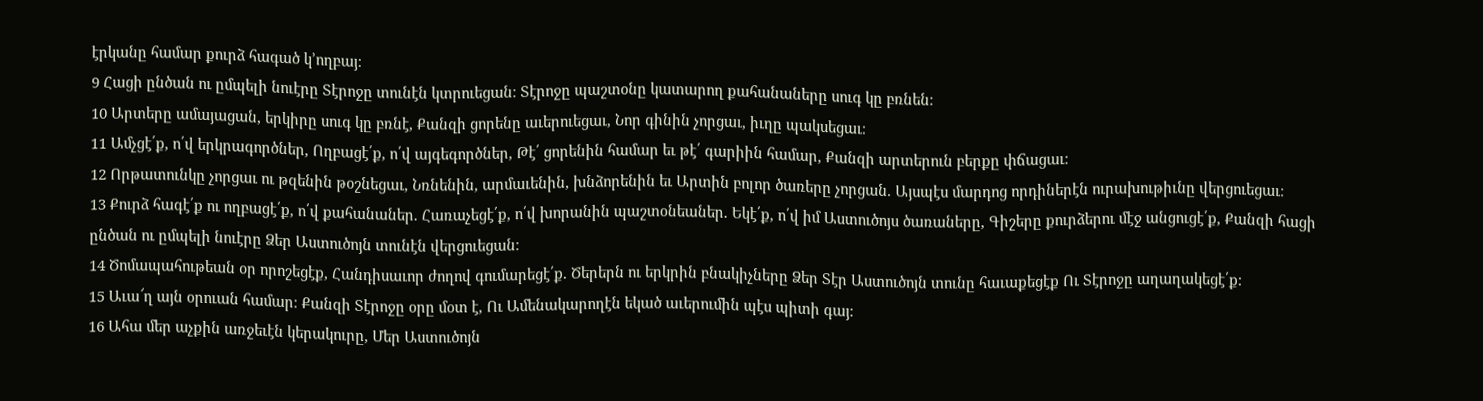էրկանը համար քուրձ հագած կ’ողբայ։
9 Հացի ընծան ու ըմպելի նուէրը Տէրոջը տունէն կտրուեցան։ Տէրոջը պաշտօնը կատարող քահանաները սուգ կը բռնեն։
10 Արտերը ամայացան, երկիրը սուգ կը բռնէ, Քանզի ցորենը աւերուեցաւ, Նոր գինին չորցաւ, իւղը պակսեցաւ։
11 Ամչցէ՛ք, ո՛վ երկրագործներ, Ողբացէ՛ք, ո՛վ այգեգործներ, Թէ՛ ցորենին համար եւ թէ՛ գարիին համար, Քանզի արտերուն բերքը փճացաւ։
12 Որթատունկը չորցաւ ու թզենին թօշնեցաւ, Նռնենին, արմաւենին, խնձորենին եւ Արտին բոլոր ծառերը չորցան. Այսպէս մարդոց որդիներէն ուրախութիւնը վերցուեցաւ։
13 Քուրձ հագէ՛ք ու ողբացէ՛ք, ո՛վ քահանաներ. Հառաչեցէ՛ք, ո՛վ խորանին պաշտօնեաներ. Եկէ՛ք, ո՛վ իմ Աստուծոյս ծառաները, Գիշերը քուրձերու մէջ անցուցէ՛ք, Քանզի հացի ընծան ու ըմպելի նուէրը Ձեր Աստուծոյն տունէն վերցուեցան։
14 Ծոմապահութեան օր որոշեցէք, Հանդիսաւոր ժողով գումարեցէ՛ք. Ծերերն ու երկրին բնակիչները Ձեր Տէր Աստուծոյն տունը հաւաքեցէք Ու Տէրոջը աղաղակեցէ՛ք։
15 Աւա՜ղ այն օրուան համար։ Քանզի Տէրոջը օրը մօտ է, Ու Ամենակարողէն եկած աւերումին պէս պիտի գայ։
16 Ահա մեր աչքին առջեւէն կերակուրը, Մեր Աստուծոյն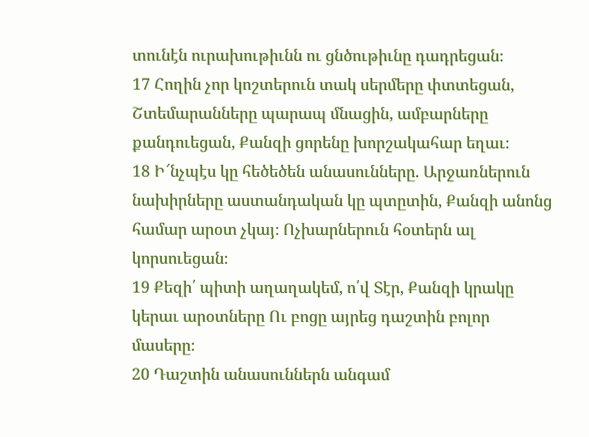տունէն ուրախութիւնն ու ցնծութիւնը դադրեցան։
17 Հողին չոր կոշտերուն տակ սերմերը փտտեցան, Շտեմարանները պարապ մնացին, ամբարները քանդուեցան, Քանզի ցորենը խորշակահար եղաւ։
18 Ի՜նչպէս կը հեծեծեն անասունները. Արջառներուն նախիրները աստանդական կը պտըտին, Քանզի անոնց համար արօտ չկայ։ Ոչխարներուն հօտերն ալ կորսուեցան։
19 Քեզի՛ պիտի աղաղակեմ, ո՛վ Տէր, Քանզի կրակը կերաւ արօտները Ու բոցը այրեց դաշտին բոլոր մասերը։
20 Դաշտին անասուններն անգամ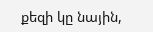քեզի կը նային,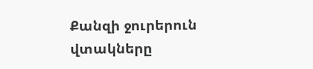Քանզի ջուրերուն վտակները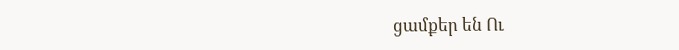ցամքեր են Ու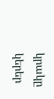կրակը կերեր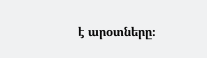է արօտները։